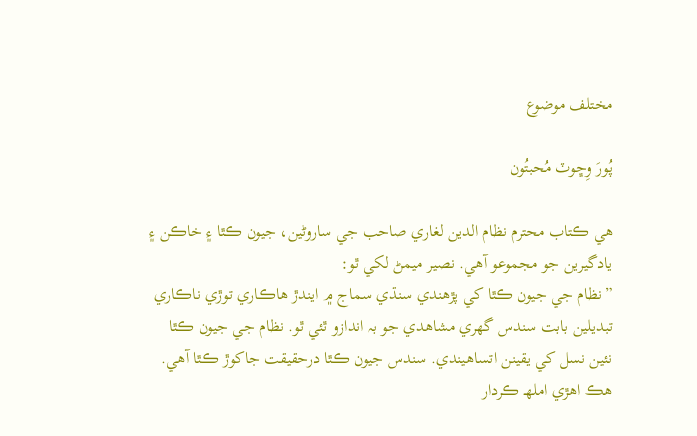مختلف موضوع

پُورَ وِڇوٽ مُحبتُون

هي ڪتاب محترم نظام الدين لغاري صاحب جي ساروڻين، جيون ڪٿا ۽ خاڪن ۽ يادگيرين جو مجموعو آھي. نصير ميمڻ لکي ٿو:
”نظام جي جيون ڪٿا کي پڙهندي سنڌي سماج ۾ ايندڙ هاڪاري توڙي ناڪاري تبديلين بابت سندس گهري مشاهدي جو بہ اندازو ٿئي ٿو. نظام جي جيون ڪٿا نئين نسل کي يقينن اتساهيندي. سندس جيون ڪٿا درحقيقت جاکوڙ ڪٿا آهي. هڪ اهڙي املهـ ڪردار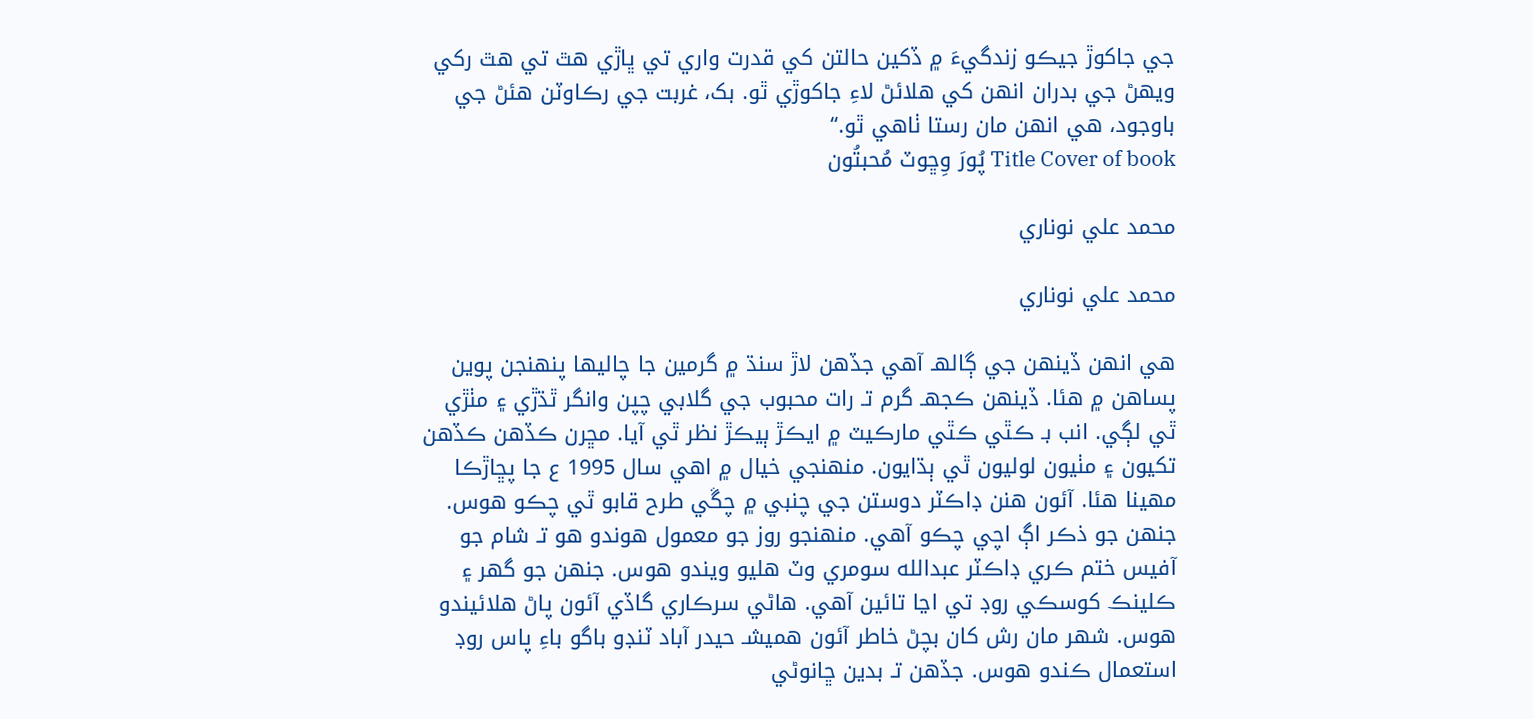جي جاکوڙ جيڪو زندگيءَ ۾ ڏکين حالتن کي قدرت واري تي ڀاڙي هٿ تي هٿ رکي ويهڻ جي بدران انهن کي هلائڻ لاءِ جاکوڙي ٿو. بک، غربت جي رڪاوٽن هئڻ جي باوجود، هي انهن مان رستا ٺاهي ٿو.“
Title Cover of book پُورَ وِڇوٽ مُحبتُون

محمد علي نوناري

محمد علي نوناري

هي انهن ڏينهن جي ڳالهـ آهي جڏهن لاڙ سنڌ ۾ گرمين جا چاليها پنهنجن پوين پساهن ۾ هئا. ڏينهن ڪجهـ گرم تـ رات محبوب جي گلابي چپن وانگر ٿڌڙي ۽ مٺڙي ٿي لڳي. انب بـ ڪٿي ڪٿي مارڪيٽ ۾ ايڪڙ ٻيڪڙ نظر ٿي آيا. مڇرن ڪڏهن ڪڏهن تکيون ۽ مٺيون لوليون ٿي ٻڌايون. منهنجي خيال ۾ اهي سال 1995 ع جا پڇاڙڪا مهينا هئا. آئون هنن ڊاڪٽر دوستن جي چنبي ۾ چڱي طرح قابو ٿي چڪو هوس. جنهن جو ذڪر اڳ اچي چڪو آهي. منهنجو روز جو معمول هوندو هو تـ شام جو آفيس ختم ڪري ڊاڪٽر عبدالله سومري وٽ هليو ويندو هوس. جنهن جو گهر ۽ ڪلينڪ کوسڪي روڊ تي اڃا تائين آهي. هاڻي سرڪاري گاڏي آئون پاڻ هلائيندو هوس. شهر مان رش کان بچڻ خاطر آئون هميشـ حيدر آباد ٽنڊو باگو باءِ پاس روڊ استعمال ڪندو هوس. جڏهن تـ بدين ڇانوڻي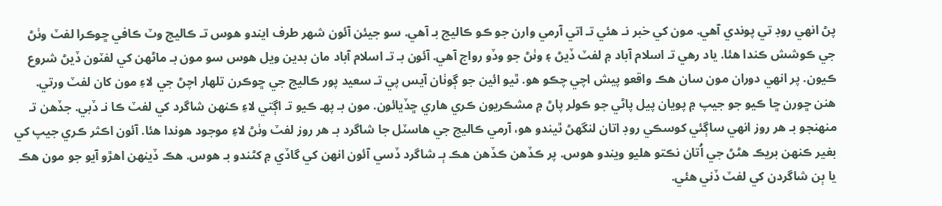پڻ انهي روڊ تي پوندي آهي. مون کي خبر نـ هئي تـ اتي آرمي وارن جو ڪو ڪاليج بـ آهي. سو جيئن آئون شهر طرف ايندو هوس تـ ڪاليج وٽ ڪافي ڇوڪرا لفٽ وٺڻ جي ڪوشش ڪندا هئا. ياد رهي تـ اسلام آباد ۾ لفٽ ڏيڻ ۽ وٺڻ جو وڏو رواج آهي. آئون بـ تـ اسلام آباد مان بدين ويل هوس سو مون بـ ماڻهن کي لفٽون ڏيڻ شروع ڪيون. پر انهي دوران مون سان هڪ واقعو پيش اچي چڪو هو. ٿيو ائين جو ڳوٺان آيس پي تـ سعيد پور ڪاليج جي ڇوڪرن تلهار اچڻ جي لاءِ مون کان لفٽ ورتي. هنن ڇورن ڇا ڪيو جو جيپ ۾ پويان پيل پاڻي جو ڪولر پاڻ ۾ مشڪريون ڪري هاري ڇڏيائون. مون بـ پهـ ڪيو تـ اڳتي لاءِ ڪنهن شاگرد کي لفٽ ڪا نـ ڏبي. جڏهن تـ منهنجو بـ هر روز انهي ساڳئي کوسڪي روڊ اتان لنگهڻ ٿيندو هو، آرمي ڪاليج جي هاسٽل جا شاگرد بـ هر روز لفٽ وٺڻ لاءِ موجود هوندا هئا. آئون اڪثر ڪري جيپ کي بغير ڪنهن بريڪ هڻڻ جي اُتان نڪتو هليو ويندو هوس. پر ڪڏهن ڪڏهن هڪ ٻـ شاگرد ڏسي آئون انهن کي گاڏي ۾ کڻندو بـ هوس. هڪ ڏينهن اهڙو آيو جو مون هڪ يا ٻن شاگردن کي لفٽ ڏني هئي.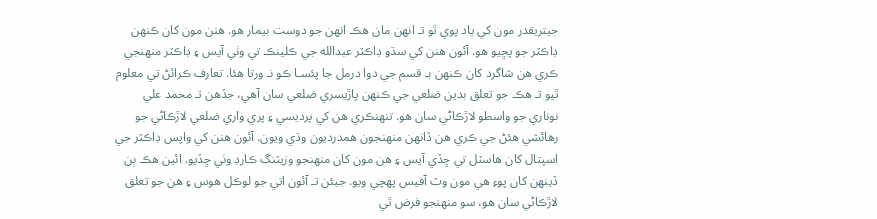جيتريقدر مون کي ياد پوي ٿو تـ انهن مان هڪ انهن جو دوست بيمار هو. هنن مون کان ڪنهن ڊاڪٽر جو پڇيو هو. آئون هنن کي سڌو ڊاڪٽر عبدالله جي ڪلينڪ تي وٺي آيس ۽ ڊاڪٽر منهنجي ڪري هن شاگرد کان ڪنهن بـ قسم جي دوا درمل جا پئسـا ڪو نـ ورتا هئا. تعارف ڪرائڻ تي معلوم ٿيو تـ هڪ جو تعلق بدين ضلعي جي ڪنهن پاڙيسري ضلعي سان آهي، جڏهن تـ محمد علي نوناري جو واسطو لاڙڪاڻي سان هو. تنهنڪري هن کي پرديسي ۽ پري واري ضلعي لاڙڪاڻي جو رهائشي هئڻ جي ڪري هن ڏانهن منهنجون همدرديون وڌي ويون. آئون هنن کي واپس ڊاڪٽر جي اسپتال کان هاسٽل تي ڇڏي آيس ۽ هن مون کان منهنجو وزيٽنگ ڪارڊ وٺي ڇڏيو. ائين هڪ ٻن ڏينهن کان پوءِ هي مون وٽ آفيس پهچي ويو. جيئن تـ آئون اتي جو لوڪل هوس ۽ هن جو تعلق لاڙڪاڻي سان هو، سو منهنجو فرض ٿي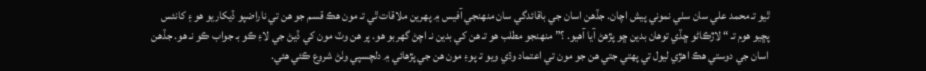ٿيو تـ محمد علي سان سٺي نموني پيش اچان. جڏهن اسان جي باقائدگي سان منهنجي آفيس ۾ پهرين ملاقات ٿي تـ مون هڪ قسم جو هن تي ناراضپو ڏيکاريو هو ۽ کانئس پڇيو هوم تـ “ لاڙڪاڻو ڇڏي توهان بدين ڇو پڙهڻ آيا آهيو. ؟” منهنجو مطلب هو تـ هن کي بدين نـ اچڻ گهربو هو. پر هن وٽ مون کي ڏيڻ جي لاءِ ڪو بـ جواب ڪو نـ هو. جڏهن اسان جي دوستي هڪ اهڙي ليول تي پهتي جتي هن جو مون تي اعتماد وڌي ويو تـ پوءِ مون هن جي پڙهائي ۾ دلچسپي وٺڻ شروع ڪئي هئي.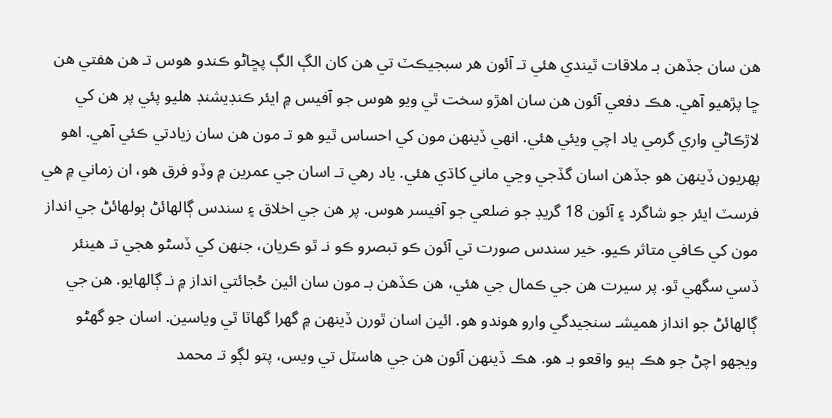هن سان جڏهن بـ ملاقات ٿيندي هئي تـ آئون هر سبجيڪٽ تي هن کان الڳ الڳ پڇاڻو ڪندو هوس تـ هن هفتي هن ڇا پڙهيو آهي. هڪ دفعي آئون هن سان اهڙو سخت ٿي ويو هوس جو آفيس ۾ ايئر ڪنڊيشنڊ هليو پئي پر هن کي لاڙڪاڻي واري گرمي ياد اچي ويئي هئي. انهي ڏينهن مون کي احساس ٿيو هو تـ مون هن سان زيادتي ڪئي آهي. اهو پهريون ڏينهن هو جڏهن اسان گڏجي وڃي ماني کاڌي هئي. ياد رهي تـ اسان جي عمرين ۾ وڏو فرق هو، ان زماني ۾ هي فرسٽ ايئر جو شاگرد ۽ آئون 18 گريڊ جو ضلعي جو آفيسر هوس. پر هن جي اخلاق ۽ سندس ڳالهائڻ ٻولهائڻ جي انداز مون کي ڪافي متاثر ڪيو. خير سندس صورت تي آئون ڪو تبصرو ڪو نـ ٿو ڪريان، جنهن کي ڏسڻو هجي تـ هينئر ڏسي سگهي ٿو. پر سيرت هن جي ڪمال جي هئي، هن ڪڏهن بـ مون سان ائين حُجائتي انداز ۾ نـ ڳالهايو. هن جي ڳالهائڻ جو انداز هميشـ سنجيدگي وارو هوندو هو. ائين اسان ٿورن ڏينهن ۾ گهرا گهاٽا ٿي وياسين. اسان جو گهڻو ويجهو اچڻ جو هڪ ٻيو واقعو بـ هو. هڪ ڏينهن آئون هن جي هاسٽل تي ويس، پتو لڳو تـ محمد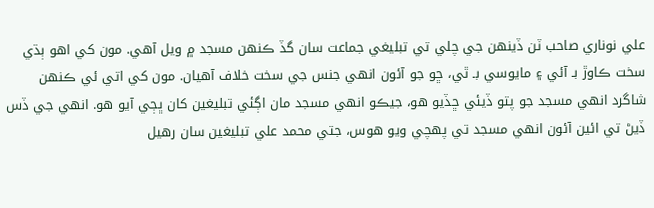علي نوناري صاحب ٽن ڏينهن جي چلي تي تبليغي جماعت سان گڏ ڪنهن مسجد ۾ ويل آهي. مون کي اهو ٻڌي سخت ڪاوڙ بـ آئي ۽ مايوسي بـ ٿي، ڇو جو آئون انهي جنس جي سخت خلاف آهيان. مون کي اتي ئي ڪنهن شاگرد انهي مسجد جو پتو ڏيئي ڇڏيو هو، جيڪو انهي مسجد مان اڳئي تبليغين کان ڀڄي آيو هو. انهي جي ڏس ڏيڻ تي ائين آئون انهي مسجد تي پهچي ويو هوس، جتي محمد علي تبليغين سان رهيل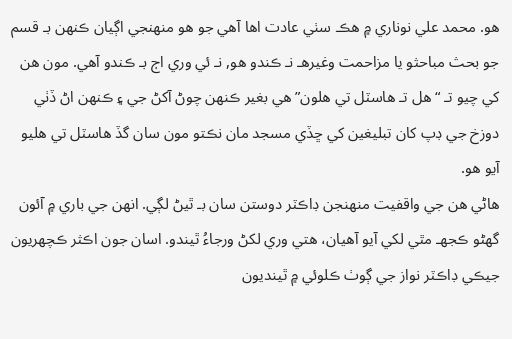هو. محمد علي نوناري ۾ هڪ سٺي عادت اها آهي جو هو منهنجي اڳيان ڪنهن بـ قسم جو بحث مباحثو يا مزاحمت وغيرهـ نـ ڪندو هو, نـ ئي وري اڄ بـ ڪندو آهي. مون هن کي چيو تـ “هل تـ هاسٽل تي هلون” هي بغير ڪنهن چوڻ آکڻ جي ۽ ڪنهن اڻ ڏٺي دوزخ جي ڊپ کان تبليغين کي ڇڏي مسجد مان نڪتو مون سان گڏ هاسٽل تي هليو آيو هو.
هاڻي هن جي واقفيت منهنجن ڊاڪٽر دوستن سان بـ ٿيڻ لڳي. انهن جي باري ۾ آئون گهڻو ڪجهـ مٿي لکي آيو آهيان، هتي وري لکڻ ورجاءُ ٿيندو. اسان جون اڪثر ڪچهريون جيڪي ڊاڪٽر نواز جي ڳوٺ ڪلوئي ۾ ٿينديون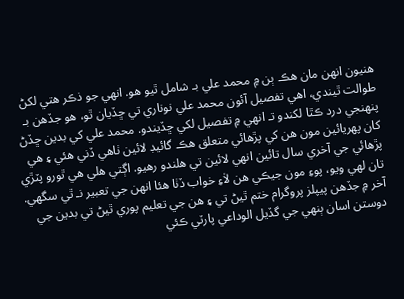هنيون انهن مان هڪ ٻن ۾ محمد علي بـ شامل ٿيو هو. انهي جو ذڪر هتي لکڻ طوالت ٿيندي، اهي تفصيل آئون محمد علي نوناري تي ڇڏيان ٿو، هو جڏهن بـ پنهنجي درد ڪٿا لکندو تـ انهي ۾ تفصيل لکي ڇڏيندو. محمد علي کي بدين ڇڏڻ کان پهريائين مون هن کي پڙهائي متعلق هڪ گائيڊ لائين ٺاهي ڏني هئي ۽ هي پڙهائي جي آخري سال تائين انهي لائين تي هلندو رهيو. اڳتي هلي هي ٿورو پٽڙي تان لهي ويو، پوءِ مون جيڪي هن لاٰءِ خواب ڏٺا هئا انهن جي تعبير نـ ٿي سگهي. آخر ۾ جڏهن پيپلز پروگرام ختم ٿيڻ تي ۽ هن جي تعليم پوري ٿيڻ تي بدين جي دوستن اسان ٻنهي جي گڏيل الوداعي پارٽي ڪئي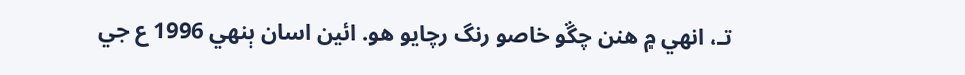تـ، انهي ۾ هنن چڱو خاصو رنگ رچايو هو. ائين اسان ٻنهي 1996 ع جي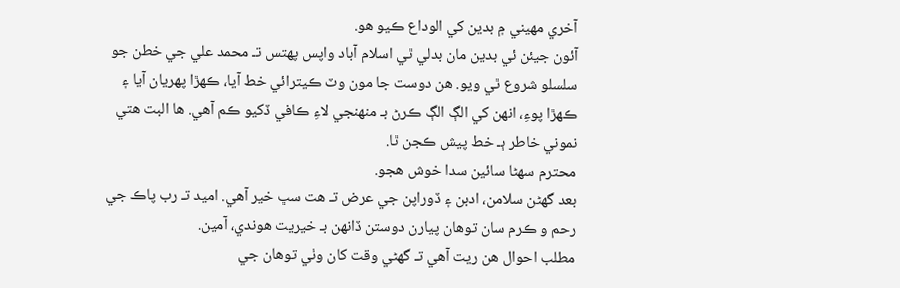آخري مهيني ۾ بدين کي الوداع ڪيو هو.
آئون جيئن ئي بدين مان بدلي ٿي اسلام آباد واپس پهتس تـ محمد علي جي خطن جو سلسلو شروع ٿي ويو. هن دوست جا مون وٽ ڪيترائي خط آيا، ڪهڙا پهريان آيا ۽ ڪهڙا پوءِ، انهن کي الڳ الڳ ڪرڻ بـ منهنجي لاءِ ڪافي ڏکيو ڪم آهي. ها البت هتي نموني خاطر ٻـ خط پيش ڪجن ٿا.
محترم سهڻا سائين سدا خوش هجو.
بعد گهڻن سلامن، ادبن ۽ ڏوراپن جي عرض تـ هت سڀ خير آهي. اميد تـ رب پاڪ جي رحم و ڪرم سان توهان پيارن دوستن ڏانهن بـ خيريت هوندي، آمين.
مطلب احوال هن ريت آهي تـ گهڻي وقت کان وٺي توهان جي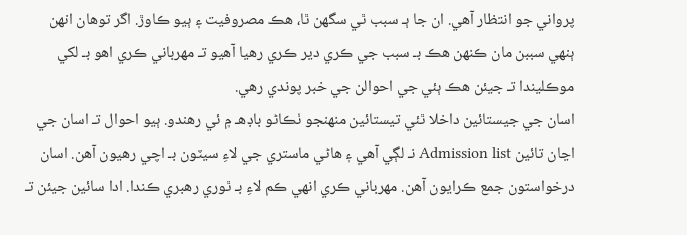پرواني جو انتظار آهي. ان جا ٻـ سبب ٿي سگهن ٿا، هڪ مصروفيت ۽ ٻيو ڪاوڙ. اگر توهان انهن ٻنهي سببن مان ڪنهن هڪ بـ سبب جي ڪري دير ڪري رهيا آهيو تـ مهرباني ڪري اهو بـ لکي موڪليندا تـ جيئن هڪ ٻئي جي احوالن جي خبر پوندي رهي.
اسان جي جيستائين داخلا ٿئي تيستائين منهنجو ٺڪاڻو باڊهـ ۾ ئي رهندو. ٻيو احوال تـ اسان جي اڃان تائين Admission list نـ لڳي آهي ۽ هاڻي ماستري جي لاءِ سيٽون بـ اچي رهيون آهن. اسان درخواستون جمع ڪرايون آهن. مهرباني ڪري انهي ڪم لاءِ بـ ٿوري رهبري ڪندا. ادا سائين جيئن تـ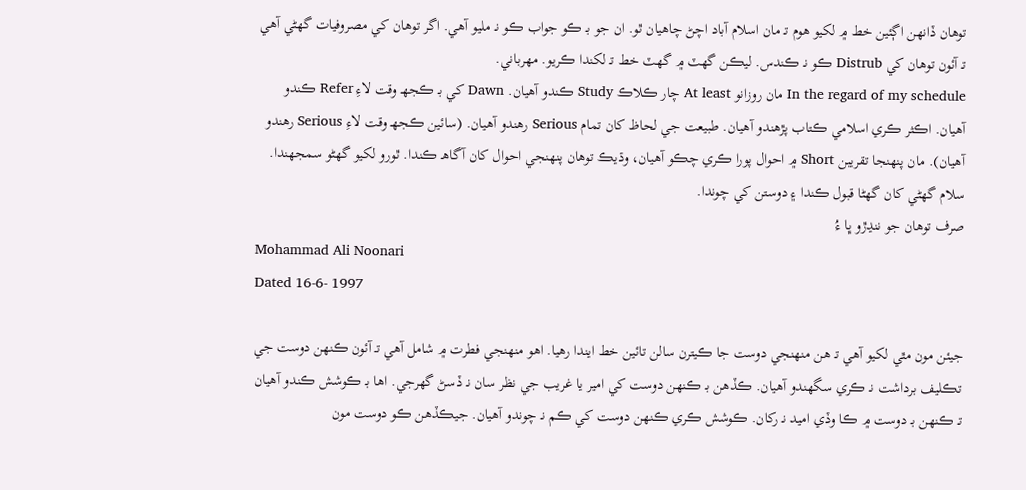توهان ڏانهن اڳئين خط ۾ لکيو هوم تـ مان اسلام آباد اچڻ چاهيان ٿو. ان جو بـ ڪو جواب ڪو نـ مليو آهي. اگر توهان کي مصروفيات گهڻي آهي تـ آئون توهان کي Distrub ڪو نـ ڪندس. ليڪن گهٽ ۾ گهٽ خط تـ لکندا ڪريو. مهرباني.
In the regard of my schedule مان روزانو At least چار ڪلاڪ Study ڪندو آهيان. Dawn کي بـ ڪجهـ وقت لاءِ Refer ڪندو آهيان. اڪثر ڪري اسلامي ڪتاب پڙهندو آهيان. طبيعت جي لحاظ کان تمام Serious رهندو آهيان. (سائين ڪجهـ وقت لاءِ Serious رهندو آهيان). مان پنهنجا تقريبن Short ۾ احوال پورا ڪري چڪو آهيان، وڌيڪ توهان پنهنجي احوال کان آگاهـ ڪندا. ٿورو لکيو گهڻو سمجهندا. سلام گهڻي کان گهڻا قبول ڪندا ۽ دوستن کي چوندا.
صرف توهان جو ننڍڙو ڀا ءُ
Mohammad Ali Noonari
Dated 16-6- 1997

جيئن مون مٿي لکيو آهي تـ هن منهنجي دوست جا ڪيترن سالن تائين خط ايندا رهيا. اهو منهنجي فطرت ۾ شامل آهي تـ آئون ڪنهن دوست جي تڪليف برداشت نـ ڪري سگهندو آهيان. ڪڏهن بـ ڪنهن دوست کي امير يا غريب جي نظر سان نـ ڏسڻ گهرجي. اها بـ ڪوشش ڪندو آهيان تـ ڪنهن بـ دوست ۾ ڪا وڏي اميد نـ رکان. ڪوشش ڪري ڪنهن دوست کي ڪم نـ چوندو آهيان. جيڪڏهن ڪو دوست مون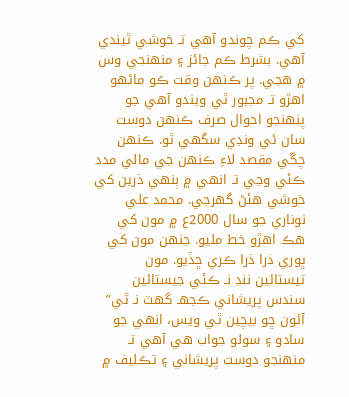کي ڪم چوندو آهي تـ خوشي ٿيندي آهي. بشرط ڪم جائز ۽ منهنجي وس ۾ هجي. پر ڪنهن وقت ڪو ماڻهو اهڙو تـ مجبور ٿي ويندو آهي جو پنهنجو احوال صرف ڪنهن دوست سان ئي ونڊي سگهي ٿو. ڪنهن چڱي مقصد لاءِ ڪنهن جي مالي مدد ڪئي وڃي تـ انهي ۾ ٻنهي ڌرين کي خوشي هئڻ گهرجي. محمد علي نوناري جو سال 2000ع ۾ مون کي هڪ اهڙو خط مليو. جنهن مون کي ڀوري ذرا ذرا ڪري ڇڏيو. مون تيستائين ننڊ نـ ڪئي جيستائين سندس پريشاني ڪجهـ گهٽ نـ ٿي” آئون ڇو بيچين ٿي ويس، انهي جو سادو ۽ سولو جواب هي آهي تـ منهنجو دوست پريشاني ۽ تڪليف ۾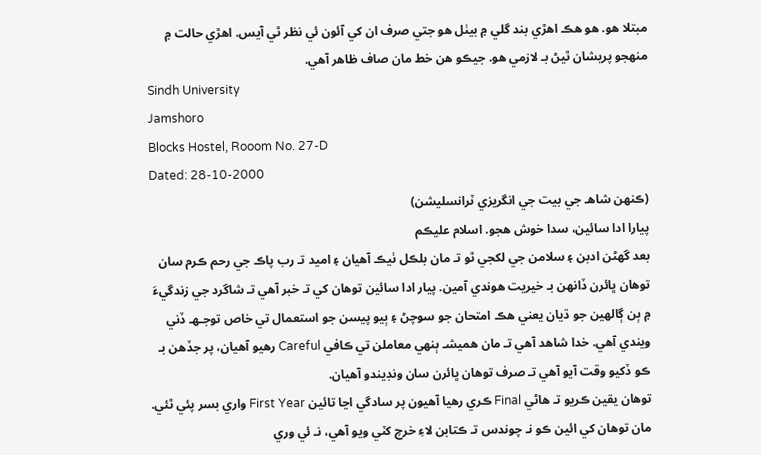مبتلا هو. هو هڪ اهڙي بند گلي ۾ بيٺل هو جتي صرف ان کي آئون ئي نظر ٿي آيس. اهڙي حالت ۾ منهجو پريشان ٿيڻ بـ لازمي هو. جيڪو هن خط مان صاف ظاهر آهي.
Sindh University
Jamshoro
Blocks Hostel, Rooom No. 27-D
Dated: 28-10-2000
(ڪنهن شاهـ جي بيت جي انگريزي ٽرانسليشن)
پيارا ادا سائين، سدا خوش هجو. اسلام عليڪم
بعد گهڻن ادبن ۽ سلامن جي لکجي ٿو تـ مان بلڪل ٺيڪ آهيان ۽ اميد تـ رب پاڪ جي رحم ڪرم سان توهان ڀائرن ڏانهن بـ خيريت هوندي آمين. پيار ادا سائين توهان کي تـ خبر آهي تـ شاگرد جي زندگيءَ ۾ ٻن ڳالهين جو ڌيان يعني هڪ امتحان جو سوچڻ ۽ ٻيو پيسن جو استعمال تي خاص توجـهـ ڏني ويندي آهي. خدا شاهد آهي تـ مان هميشـ ٻنهي معاملن تي ڪافي Careful رهيو آهيان، پر جڏهن بـ ڪو ڏکيو وقت آيو آهي تـ صرف توهان ڀائرن سان ونڊيندو آهيان.
توهان يقين ڪريو تـ هاڻي Final ڪري رهيا آهيون پر سادگي اڃا تائين First Year واري بسر پئي ٿئي. مان توهان کي ائين ڪو نـ چوندس تـ ڪتابن لاءِ خرچ کٽي ويو آهي، نـ ئي وري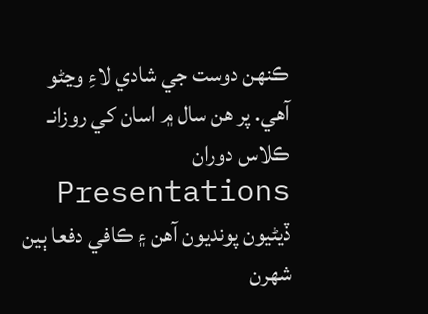ڪنهن دوست جي شادي لاءِ وڃڻو آهي. پر هن سال ۾ اسان کي روزانـ ڪلاس دوران Presentations ڏيڻيون پونديون آهن ۽ ڪافي دفعا ٻين شهرن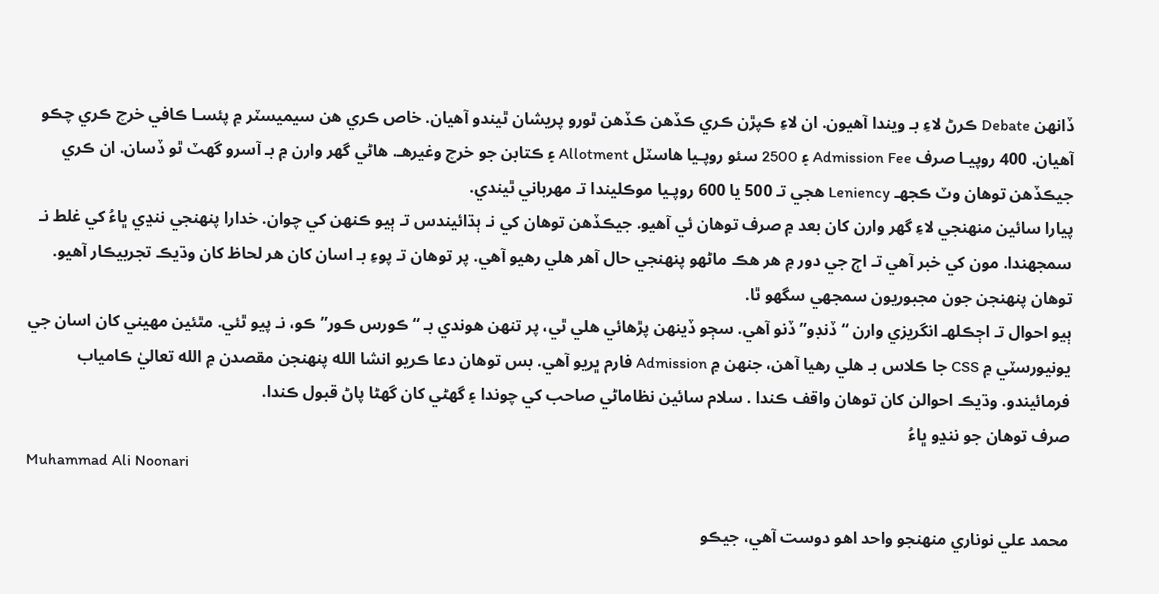ڏانهن Debate ڪرڻ لاءِ بـ ويندا آهيون. ان لاءِ ڪپڙن ڪري ڪڏهن ڪڏهن ٿورو پريشان ٿيندو آهيان. خاص ڪري هن سيميسٽر ۾ پئسـا ڪافي خرچ ڪري چڪو آهيان. 400 روپيـا صرف Admission Fee ۽ 2500 سئو روپـيا هاسٽل Allotment ۽ ڪتابن جو خرچ وغيرهـ. هاڻي گهر وارن ۾ بـ آسرو گهٽ ٿو ڏسان. ان ڪري جيڪڏهن توهان وٽ ڪجهـ Leniency هجي تـ 500 يا 600 روپـيا موڪليندا تـ مهرباني ٿيندي.
پيارا سائين منهنجي لاءِ گهر وارن کان بعد ۾ صرف توهان ئي آهيو. جيڪڏهن توهان کي نـ ٻڌائيندس تـ ٻيو ڪنهن کي چوان. خدارا پنهنجي ننڍي ڀاءُ کي غلط نـ سمجهندا. مون کي خبر آهي تـ اڄ جي دور ۾ هر هڪ ماڻهو پنهنجي حال آهر هلي رهيو آهي. پر توهان تـ پوءِ بـ اسان کان هر لحاظ کان وڌيڪ تجربيڪار آهيو. توهان پنهنجن جون مجبوريون سمجهي سگهو ٿا.
ٻيو احوال تـ اڄڪلهـ انگريزي وارن “ڏنڊو” ڏنو آهي. سڄو ڏينهن پڙهائي هلي ٿي، پر تنهن هوندي بـ “ڪورس ڪور” ڪو، نـ پيو ٿئي. مٿئين مهيني کان اسان جي يونيورسٽي ۾ CSS جا ڪلاس بـ هلي رهيا آهن، جنهن ۾ Admission فارم ڀريو آهي. بس توهان دعا ڪريو انشا الله پنهنجن مقصدن ۾ الله تعاليٰ ڪامياب فرمائيندو. وڌيڪ احوالن کان توهان واقف ڪندا . سلام سائين نظاماڻي صاحب کي چوندا ۽ گهڻي کان گهڻا پاڻ قبول ڪندا.
صرف توهان جو ننڍو ڀاءُ
Muhammad Ali Noonari

محمد علي نوناري منهنجو واحد اهو دوست آهي، جيڪو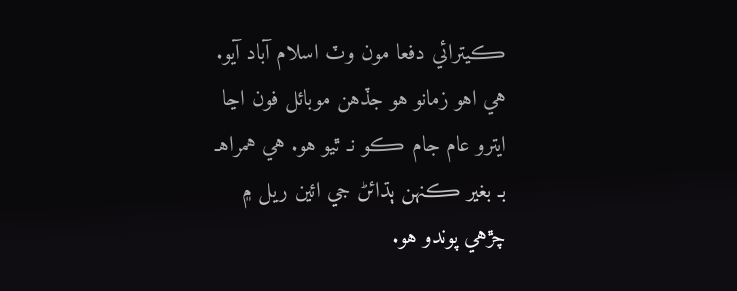ڪيترائي دفعا مون وٽ اسلام آباد آيو. هي اهو زمانو هو جڏهن موبائل فون اڃا ايترو عام جام ڪو نـ ٿيو هو. هي همراهـ بـ بغير ڪنهن ٻڌائڻ جي ائين ريل ۾ چڙهي پوندو هو.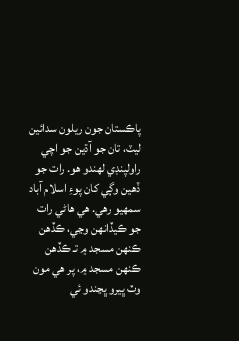پاڪستان جون ريلون سدائين ليٽ، تان جو آڌين جو اچي راولپنڊي لهندو هو. رات جو ڏهين وڳي کان پوءِ اسلام آباد سمهيو رهي. هي هاڻي رات جو ڪيڏانهن وڃي، ڪڏهن ڪنهن مسجد ۾ تـ ڪڏهن ڪنهن مسجد ۾، پر هي مون وٽ ڀيرو ڀڃندو ئي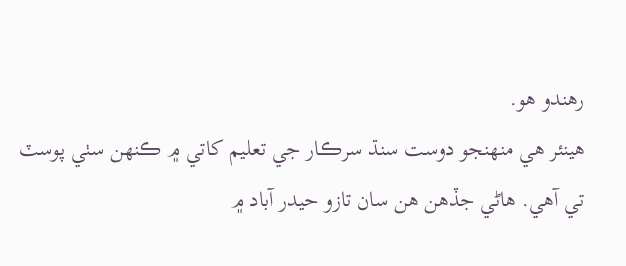رهندو هو.
هينئر هي منهنجو دوست سنڌ سرڪار جي تعليم کاتي ۾ ڪنهن سٺي پوسٽ تي آهي. هاڻي جڏهن هن سان تازو حيدر آباد ۾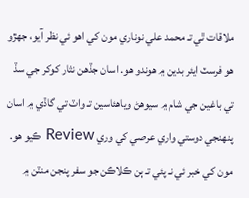ملاقات ٿي تـ محمد علي نوناري مون کي اهو ئي نظر آيو، جهڙو هو فرسٽ ايئر بدين ۾ هوندو هو. اسان جڏهن نثار کوکر جي سڏ تي باغين جي شام ۾ سيوهڻ وياهئاسين تـ واٽ تي گاڏي ۾ اسان پنهنجي دوستي واري عرصي کي وري Review ڪيو هو. مون کي خبر ئي نـ پئي تـ ٻن ڪلاڪن جو سفر پنجن منٽن ۾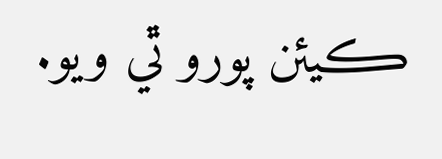ڪيئن پورو ٿي ويو.